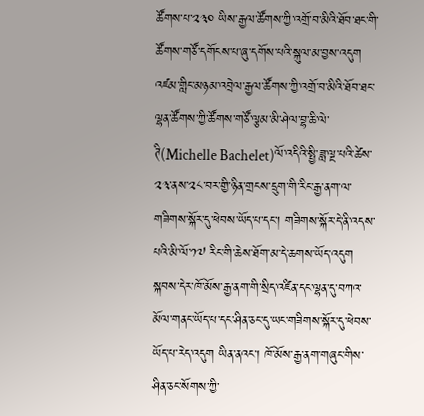ཚོགས་པ་༢༣༠ ཡིས་རྒྱལ་ཚོགས་ཀྱི་འགྲོ་བ་མིའི་ཐོབ་ཐང་གི་ཚོགས་གཙོ་དགོངས་པ་ཞུ་དགོས་པའི་སྐུལ་མ་བྱས་འདུག
འཛམ་གླིང་མཉམ་འབྲེལ་རྒྱལ་ཚོགས་ཀྱི་འགྲོ་བ་མིའི་ཐོབ་ཐང་ལྷན་ཚོགས་ཀྱི་ཚོགས་གཙོ་ལྕམ་མི་ཤེལ་བྷ་ཆི་ལེ་ཊི(Michelle Bachelet)ལོ་འདིའི་སྤྱི་ཟླ་ལྔ་པའི་ཚེས་༢༣་ནས་༢༨་བར་གྱི་ཉིན་གྲངས་དྲུག་གི་རིང་རྒྱ་ནག་ལ་གཟིགས་སྐོར་དུ་ཕེབས་ཡོད་པ་དང་། གཟིགས་སྐོར་དེ་ནི་འདས་པའི་མི་ལོ་༡༧ རིང་གི་ཆེས་ཐོག་མ་དེ་ཆགས་ཡོད་འདུག སྐབས་དེར་ཁོ་མོས་རྒྱ་ནག་གི་སྲིད་འཛིན་དང་ལྷན་དུ་བཀའ་མོལ་གནང་ཡོད་པ་དང་ཤིན་ཅང་དུ་ཡང་གཟིགས་སྐོར་དུ་ཕེབས་ཡོད་པ་རེད་འདུག ཡིན་ནའང་། ཁོ་མོས་རྒྱ་ནག་གཞུང་གིས་ཤིན་ཅང་སོགས་ཀྱི་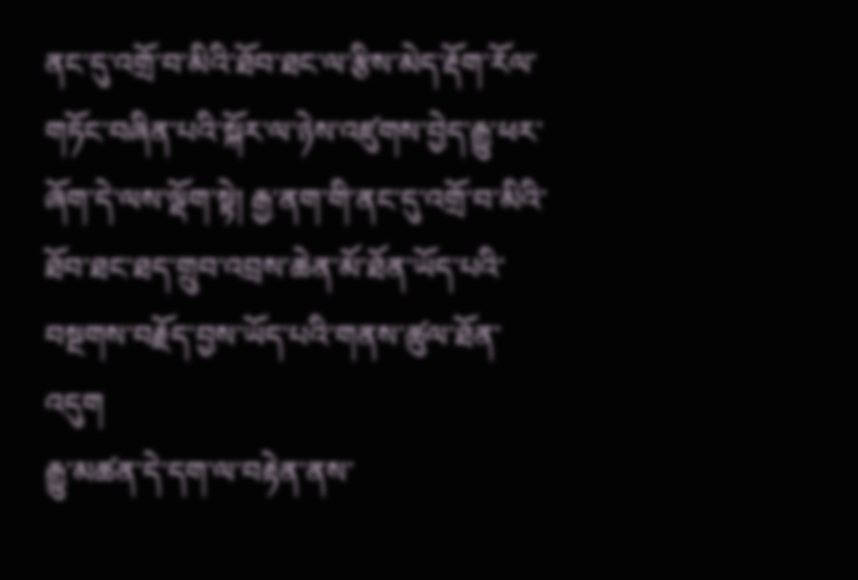ནང་དུ་འགྲོ་བ་མིའི་ཐོབ་ཐང་ལ་རྩིས་མེད་རྡོག་རོལ་གཏོང་བཞིན་པའི་སྐོར་ལ་ཉེས་འཛུགས་བྱེད་རྒྱུ་ཕར་ཞོག་དེ་ལས་ལྡོག་སྟེ། རྒྱ་ནག་གི་ནང་དུ་འགྲོ་བ་མིའི་ཐོབ་ཐང་ཐད་གྲུབ་འབྲས་ཆེན་མོ་ཐོན་ཡོད་པའི་བསྔགས་བརྗོད་བྱས་ཡོད་པའི་གནས་ཚུལ་ཐོན་འདུག
རྒྱུ་མཚན་དེ་དག་ལ་བརྟེན་ནས་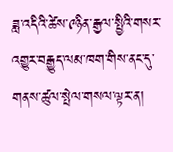ཟླ་འདིའི་ཚེས་༩ཉིན་རྒྱལ་སྤྱིའི་གསར་འགྱུར་བརྒྱུད་ལམ་ཁག་གིས་ནང་དུ་གནས་ཚུལ་སྤེལ་གསལ་ལྟར་ན།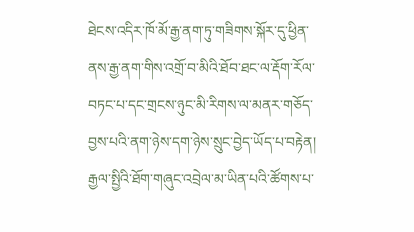ཐེངས་འདིར་ཁོ་མོ་རྒྱ་ནག་ཏུ་གཟིགས་སྐོར་དུ་ཕྱིན་ནས་རྒྱ་ནག་གིས་འགྲོ་བ་མིའི་ཐོབ་ཐང་ལ་རྡོག་རོལ་བཏང་པ་དང་གྲངས་ཉུང་མི་རིགས་ལ་མནར་གཅོད་བྱས་པའི་ནག་ཉེས་དག་ཉེས་སྲུང་བྱེད་ཡོད་པ་བརྟེན། རྒྱལ་སྤྱིའི་ཐོག་གཞུང་འབྲེལ་མ་ཡིན་པའི་ཚོགས་པ་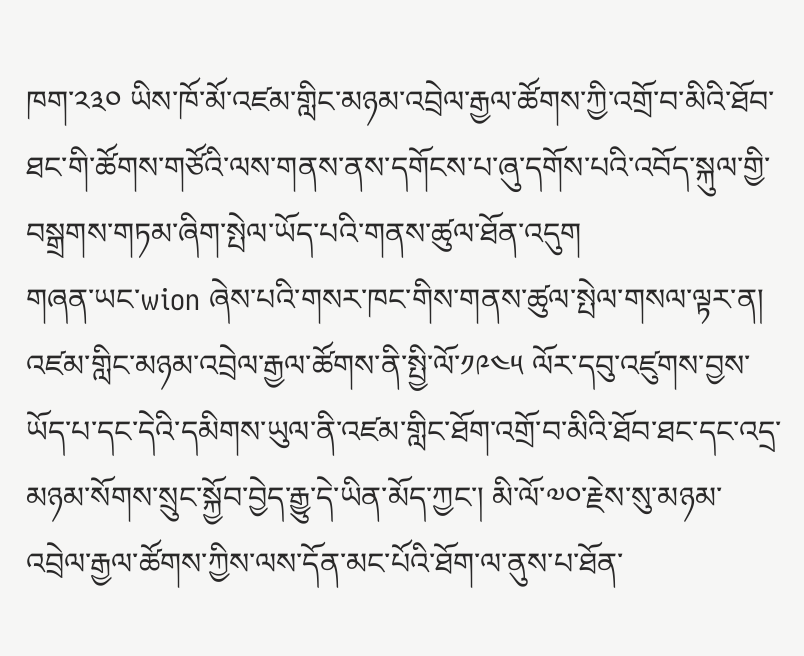ཁག་༢༣༠ ཡིས་ཁོ་མོ་འཛམ་གླིང་མཉམ་འབྲེལ་རྒྱལ་ཚོགས་ཀྱི་འགྲོ་བ་མིའི་ཐོབ་ཐང་གི་ཚོགས་གཙོའི་ལས་གནས་ནས་དགོངས་པ་ཞུ་དགོས་པའི་འབོད་སྐུལ་གྱི་བསྒྲགས་གཏམ་ཞིག་སྤེལ་ཡོད་པའི་གནས་ཚུལ་ཐོན་འདུག
གཞན་ཡང་wion ཞེས་པའི་གསར་ཁང་གིས་གནས་ཚུལ་སྤེལ་གསལ་ལྟར་ན། འཛམ་གླིང་མཉམ་འབྲེལ་རྒྱལ་ཚོགས་ནི་སྤྱི་ལོ་༡༩༤༥ ལོར་དབུ་འཛུགས་བྱས་ཡོད་པ་དང་དེའི་དམིགས་ཡུལ་ནི་འཛམ་གླིང་ཐོག་འགྲོ་བ་མིའི་ཐོབ་ཐང་དང་འདྲ་མཉམ་སོགས་སྲུང་སྐྱོབ་བྱེད་རྒྱུ་དེ་ཡིན་མོད་ཀྱང་། མི་ལོ་༧༠་རྗེས་སུ་མཉམ་འབྲེལ་རྒྱལ་ཚོགས་ཀྱིས་ལས་དོན་མང་པོའི་ཐོག་ལ་ནུས་པ་ཐོན་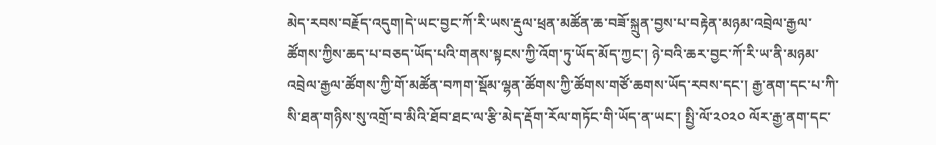མེད་རབས་བརྗོད་འདུག།དེ་ཡང་བྱང་ཀོ་རི་ཡས་རྡུལ་ཕྲན་མཚོན་ཆ་བཟོ་སྐྲུན་བྱས་པ་བརྟེན་མཉམ་འབྲེལ་རྒྱལ་ཚོགས་ཀྱིས་ཆད་པ་བཅད་ཡོད་པའི་གནས་སྟངས་ཀྱི་འོག་ཏུ་ཡོད་མོད་ཀྱང་། ཉེ་བའི་ཆར་བྱང་ཀོ་རི་ཡ་ནི་མཉམ་འབྲེལ་རྒྱལ་ཚོགས་ཀྱི་གོ་མཚོན་བཀག་སྡོམ་ལྷན་ཚོགས་ཀྱི་ཚོགས་གཙོ་ཆགས་ཡོད་རབས་དང་། རྒྱ་ནག་དང་པ་ཀི་སི་ཐན་གཉིས་སུ་འགྲོ་བ་མིའི་ཐོབ་ཐང་ལ་རྩི་མེད་རྡོག་རོལ་གཏོང་གི་ཡོད་ན་ཡང་། སྤྱི་ལོ་༢༠༢༠ ལོར་རྒྱ་ནག་དང་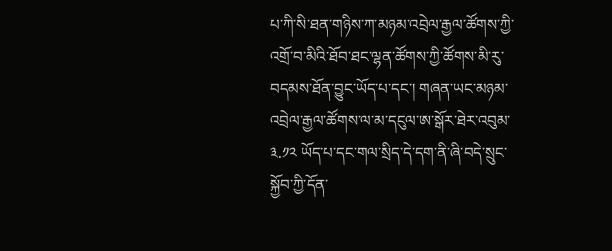པ་ཀི་སི་ཐན་གཉིས་ཀ་མཉམ་འབྲེལ་རྒྱལ་ཚོགས་ཀྱི་འགྲོ་བ་མིའི་ཐོབ་ཐང་ལྷན་ཚོགས་ཀྱི་ཚོགས་མི་རུ་བདམས་ཐོན་བྱུང་ཡོད་པ་དང་། གཞན་ཡང་མཉམ་འབྲེལ་རྒྱལ་ཚོགས་ལ་མ་དངུལ་ཨ་སྒོར་ཐེར་འབུམ་༣.༡༢ ཡོད་པ་དང་གལ་སྲིད་དེ་དག་ནི་ཞི་བདེ་སྲུང་སྐྱོབ་ཀྱི་དོན་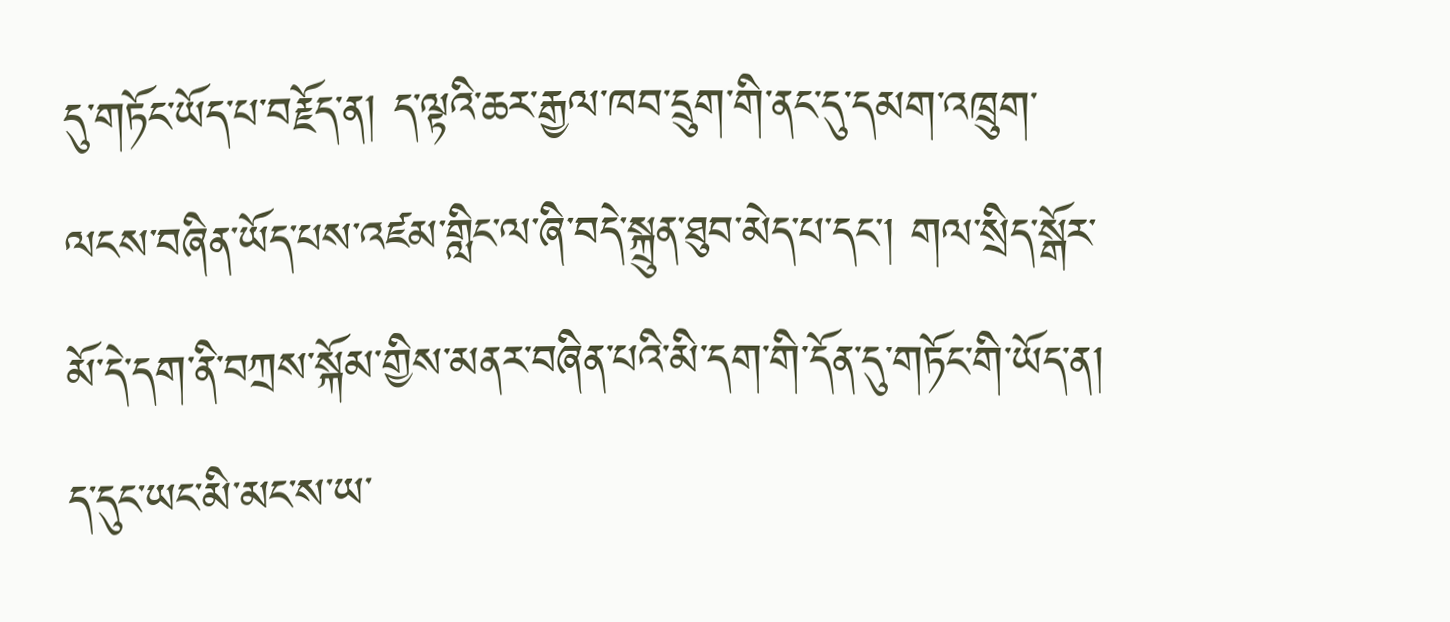དུ་གཏོང་ཡོད་པ་བརྗོད་ན། ད་ལྟའི་ཆར་རྒྱལ་ཁབ་དྲུག་གི་ནང་དུ་དམག་འཁྲུག་ལངས་བཞིན་ཡོད་པས་འཛམ་གླིང་ལ་ཞི་བདེ་སྐྲུན་ཐུབ་མེད་པ་དང་། གལ་སྲིད་སྒོར་མོ་དེ་དག་ནི་བཀྲས་སྐོམ་གྱིས་མནར་བཞིན་པའི་མི་དག་གི་དོན་དུ་གཏོང་གི་ཡོད་ན། ད་དུང་ཡང་མི་མང་ས་ཡ་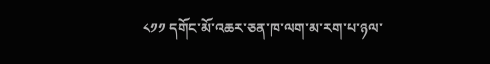༨༡༡ དགོང་མོ་འཆར་ཅན་ཁ་ལག་མ་རག་པ་ཉལ་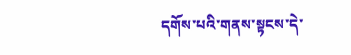དགོས་པའི་གནས་སྟངས་དེ་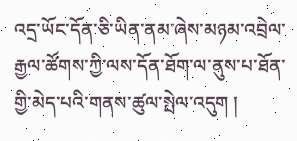འདྲ་ཡོང་དོན་ཅི་ཡིན་ནམ་ཞེས་མཉམ་འབྲེལ་རྒྱལ་ཚོགས་ཀྱི་ལས་དོན་ཐོག་ལ་ནུས་པ་ཐོན་གྱི་མེད་པའི་གནས་ཚུལ་སྤེལ་འདུག །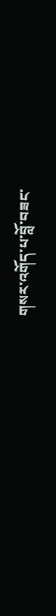གསར་འགོད་པ་བློ་བཟང་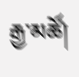རྒྱ་མཚོ།